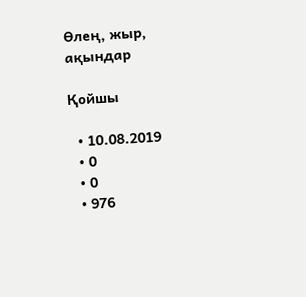Өлең, жыр, ақындар

Қойшы

  • 10.08.2019
  • 0
  • 0
  • 976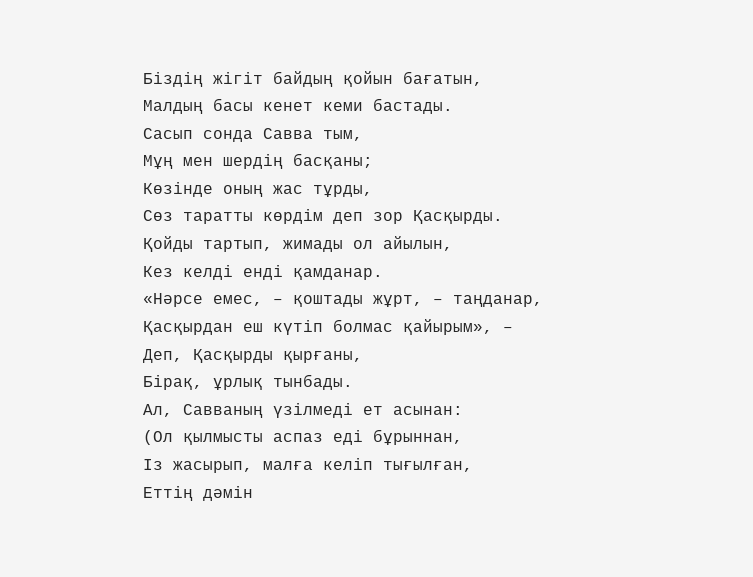Біздің жігіт байдың қойын бағатын,
Малдың басы кенет кеми бастады.
Сасып сонда Савва тым,
Мұң мен шердің басқаны;
Көзінде оның жас тұрды,
Сөз таратты көрдім деп зор Қасқырды.
Қойды тартып, жимады ол айылын,
Кез келді енді қамданар.
«Нәрсе емес, – қоштады жұрт, – таңданар,
Қасқырдан еш күтіп болмас қайырым», –
Деп, Қасқырды қырғаны,
Бірақ, ұрлық тынбады.
Ал, Савваның үзілмеді ет асынан:
(Ол қылмысты аспаз еді бұрыннан,
Із жасырып, малға келіп тығылған,
Еттің дәмін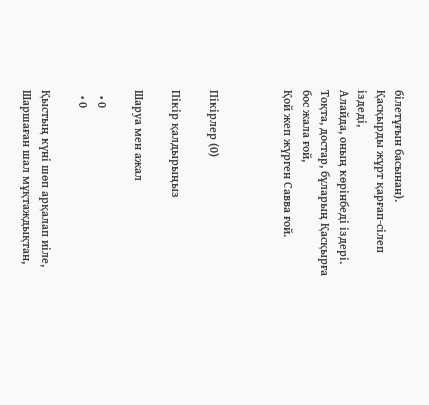білетұғын басынан).
Қасқырды жұрт қарғап-сілеп іздеді,
Алайда, оның көрінбеді іздері.
Тоқта, достар, бұларың Қасқырға бос жала ғой,
Қой жеп жүрген Савва ғой.



Пікірлер (0)

Пікір қалдырыңыз

Шаруа мен ажал

  • 0
  • 0

Қыстың күні шөп арқалап иіле,
Шаршаған шал мұқтаждықтан,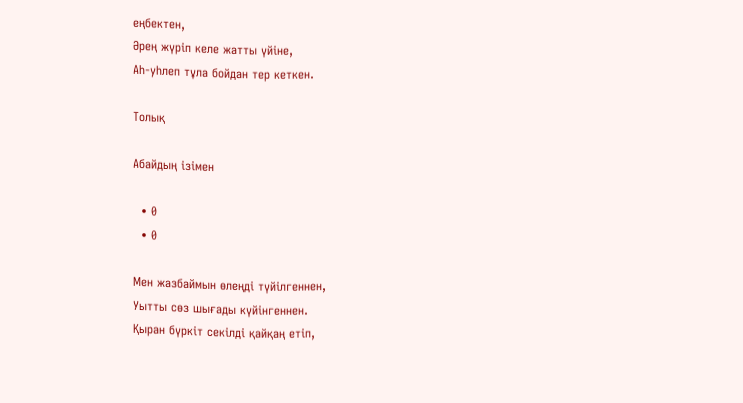еңбектен,
Әрең жүріп келе жатты үйіне,
Аһ-уһлеп тұла бойдан тер кеткен.

Толық

Абайдың ізімен

  • 0
  • 0

Мен жазбаймын өлеңді түйілгеннен,
Уытты сөз шығады күйінгеннен.
Қыран бүркіт секілді қайқаң етіп,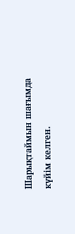Шарықтаймын шағымда күйім келген.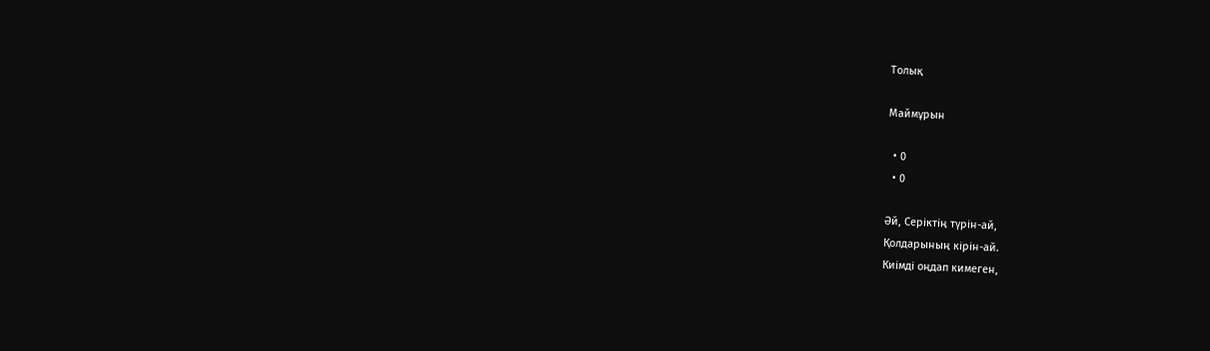Толық

Маймұрын

  • 0
  • 0

Әй, Серіктің түрін-ай,
Қолдарының кірін-ай.
Киімді оңдап кимеген,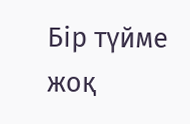Бір түйме жоқ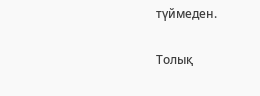түймеден.

Толық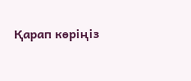Қарап көріңіз